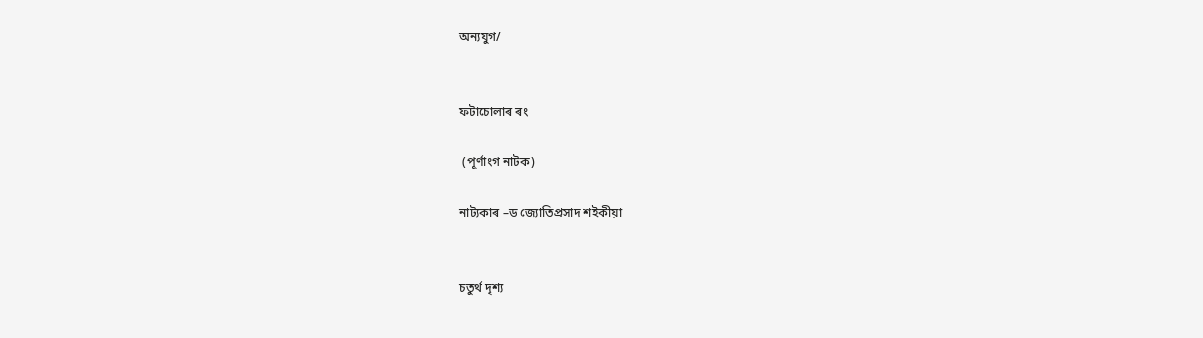অন্যযুগ/


ফটাচোলাৰ ৰং

 (পূৰ্ণাংগ নাটক)

নাট্যকাৰ –ড জ্যোতিপ্ৰসাদ শইকীয়া


চতুৰ্থ দৃশ্য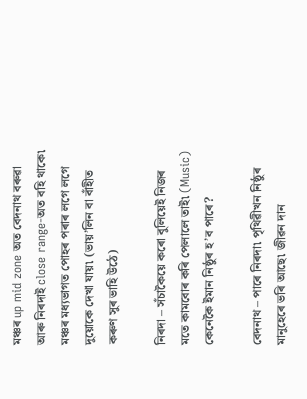মঞ্চৰ up mid zone অত বেদনাথ বৰুৱা আৰু নিৰদাই close range-অত বহি থাকে৷ মঞ্চৰ মধ্যভাগত পোহৰ পৰাৰ লগে লগে দুয়োকে দেখা যায়৷ (ভায়’লিন বা বাঁহীত কৰুণ সুৰ ভাহি উঠে)

নিৰদা – সঁচাকৈয়ে কৰো বুলিয়েই নিজৰ মতে কামবোৰ কৰি পেলালে তাই৷ (Music)     কেনেকৈ ইমান নিষ্ঠুৰ হ’ব পাৰে?

বেদনাথ – পাৰে নিৰদা৷ পৃথিৱীখন নিষ্ঠুৰ মানুহেৰে ভৰি আছে৷ জীৱন দান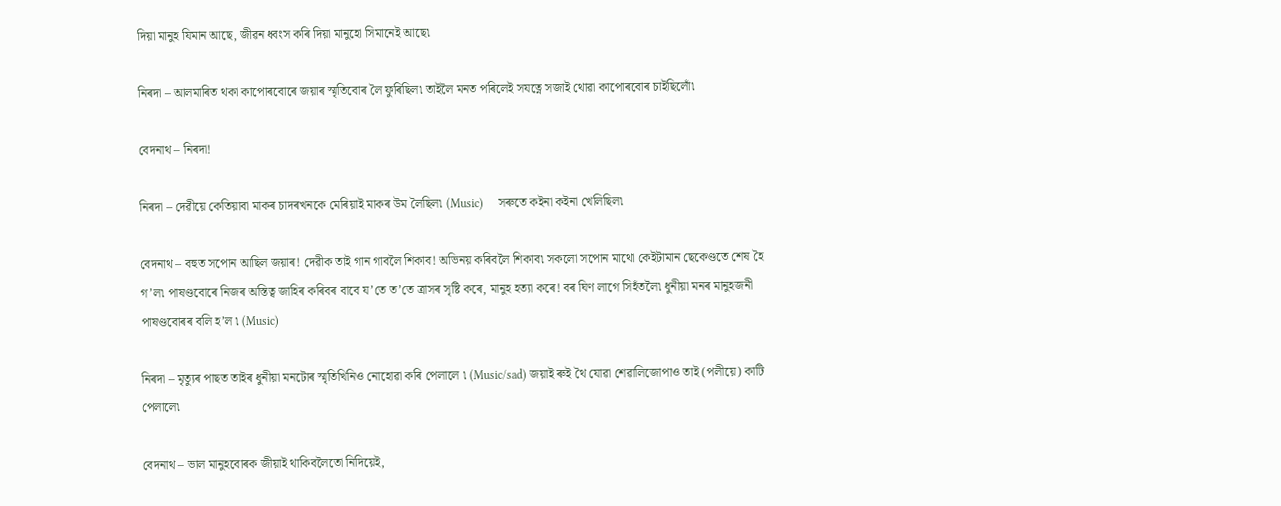দিয়া মানুহ যিমান আছে, জীৱন ধ্বংস কৰি দিয়া মানুহো সিমানেই আছে৷

নিৰদা – আলমাৰিত থকা কাপোৰবোৰে জয়াৰ স্মৃতিবোৰ লৈ ফুৰিছিল৷ তাইলৈ মনত পৰিলেই সযত্নে সজাই থোৱা কাপোৰবোৰ চাইছিলোঁ৷

বেদনাথ – নিৰদা!

নিৰদা – দেৱীয়ে কেতিয়াবা মাকৰ চাদৰখনকে মেৰিয়াই মাকৰ উম লৈছিল৷ (Music)     সৰুতে কইনা কইনা খেলিছিল৷

বেদনাথ – বহুত সপোন আছিল জয়াৰ! দেৱীক তাই গান গাবলৈ শিকাব! অভিনয় কৰিবলৈ শিকাব৷ সকলো সপোন মাথো কেইটামান ছেকেণ্ডতে শেষ হৈ গ’ল৷ পাষণ্ডবোৰে নিজৰ অস্তিত্ব জাহিৰ কৰিবৰ বাবে য’তে ত’তে ত্ৰাসৰ সৃষ্টি কৰে, মানুহ হত্যা কৰে! বৰ ঘিণ লাগে সিহঁতলৈ৷ ধুনীয়া মনৰ মানুহজনী পাষণ্ডবোৰৰ বলি হ’ল ৷ (Music)

নিৰদা – মৃত্যুৰ পাছত তাইৰ ধুনীয়া মনটোৰ স্মৃতিখিনিও নোহোৱা কৰি পেলালে ৷ (Music/sad) জয়াই ৰুই থৈ যোৱা শেৱালিজোপাও তাই (পলীয়ে) কাটি পেলালে৷

বেদনাথ – ভাল মানুহবোৰক জীয়াই থাকিবলৈতো নিদিয়েই,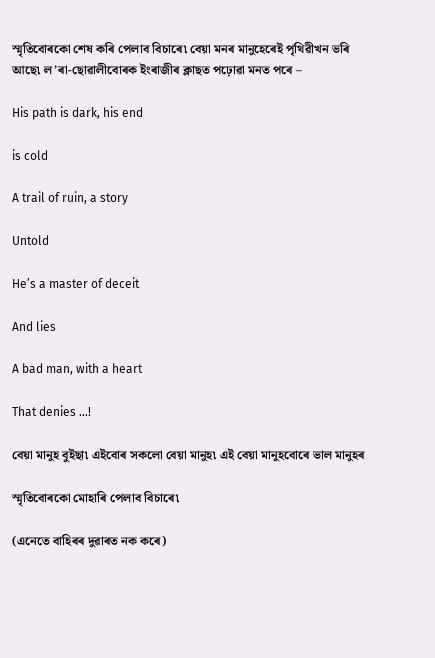স্মৃতিবোৰকো শেষ কৰি পেলাব বিচাৰে৷ বেয়া মনৰ মানুহেৰেই পৃথিৱীখন ভৰি আছে৷ ল’ৰা-ছোৱালীবোৰক ইংৰাজীৰ ক্লাছত পঢ়োৱা মনত পৰে –

His path is dark, his end

is cold

A trail of ruin, a story

Untold

He’s a master of deceit

And lies

A bad man, with a heart

That denies …!

বেয়া মানুহ বুইছা৷ এইবোৰ সকলো বেয়া মানুহ৷ এই বেয়া মানুহবোৰে ভাল মানুহৰ

স্মৃতিবোৰকো মোহাৰি পেলাব বিচাৰে৷

(এনেতে বাহিৰৰ দুৱাৰত নক কৰে)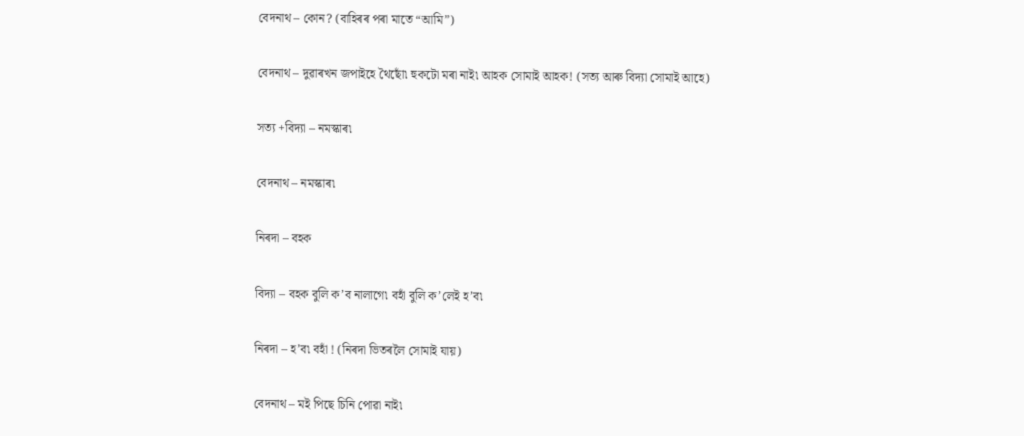বেদনাথ – কোন? (বাহিৰৰ পৰা মাতে “আমি”)

বেদনাথ – দুৱাৰখন জপাইহে থৈছোঁ৷ হুকটো মৰা নাই৷ আহক সোমাই আহক! (সত্য আৰু বিদ্যা সোমাই আহে)

সত্য +বিদ্যা – নমস্কাৰ৷

বেদনাথ – নমস্কাৰ৷

নিৰদা – বহক

বিদ্যা – বহক বুলি ক’ব নালাগে৷ বহাঁ বুলি ক’লেই হ’ব৷

নিৰদা – হ’ব৷ বহাঁ ! (নিৰদা ভিতৰলৈ সোমাই যায়)

বেদনাথ – মই পিছে চিনি পোৱা নাই৷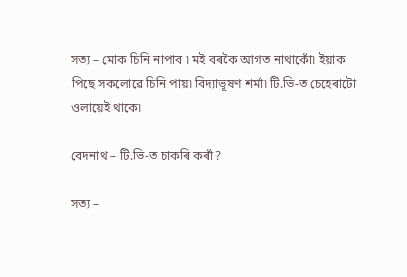সত্য – মোক চিনি নাপাব ৷ মই বৰকৈ আগত নাথাকোঁ৷ ইয়াক পিছে সকলোৱে চিনি পায়৷ বিদ্যাভূষণ শৰ্মা৷ টি.ভি-ত চেহেৰাটো ওলায়েই থাকে৷

বেদনাথ – টি.ভি-ত চাকৰি কৰাঁ?

সত্য –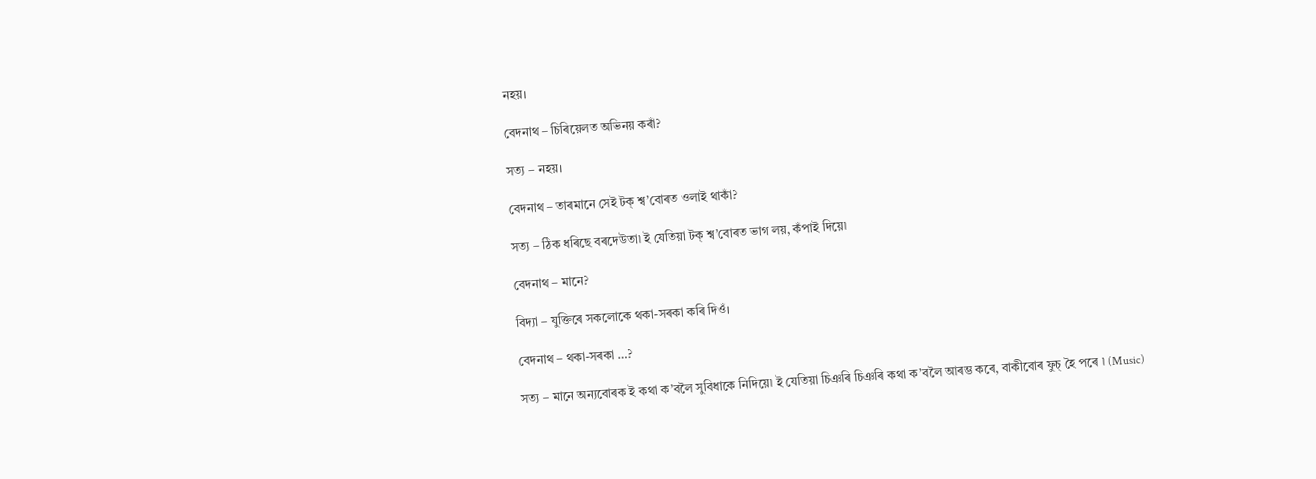নহয়।

বেদনাথ – চিৰিয়েলত অভিনয় কৰাঁ?

সত্য – নহয়।

বেদনাথ – তাৰমানে সেই টক্‌ শ্ব’বোৰত ওলাই থাকাঁ?

সত্য – ঠিক ধৰিছে বৰদেউতা৷ ই যেতিয়া টক্‌ শ্ব’বোৰত ভাগ লয়, কঁপাই দিয়ে৷

বেদনাথ – মানে?

বিদ্যা – যুক্তিৰে সকলোকে থকা-সৰকা কৰি দিওঁ।

বেদনাথ – থকা-সৰকা …?

সত্য – মানে অন্যবোৰক ই কথা ক’বলৈ সুবিধাকে নিদিয়ে৷ ই যেতিয়া চিঞৰি চিঞৰি কথা ক’বলৈ আৰম্ভ কৰে, বাকীবোৰ ফুচ্‌ হৈ পৰে ৷ (Music)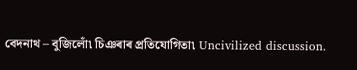বেদনাথ – বুজিলোঁ৷ চিঞৰাৰ প্ৰতিযোগিতা৷ Uncivilized discussion.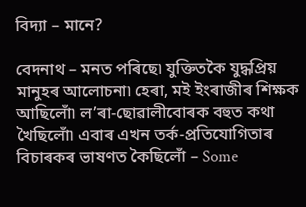বিদ্যা – মানে?

বেদনাথ – মনত পৰিছে৷ যুক্তিতকৈ যুদ্ধপ্ৰিয় মানুহৰ আলোচনা৷ হেৰা, মই ইংৰাজীৰ শিক্ষক আছিলোঁ৷ ল’ৰা-ছোৱালীবোৰক বহুত কথা খৈছিলোঁ৷ এবাৰ এখন তৰ্ক-প্ৰতিযোগিতাৰ বিচাৰকৰ ভাষণত কৈছিলোঁ – Some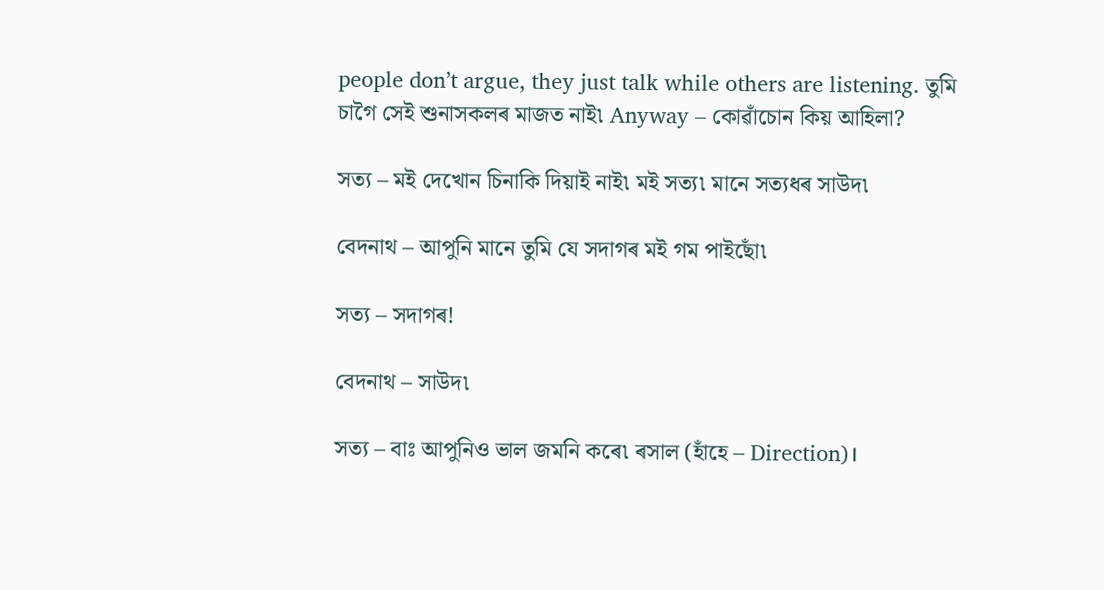people don’t argue, they just talk while others are listening. তুমি চাগৈ সেই শুনাসকলৰ মাজত নাই৷ Anyway – কোৱাঁচোন কিয় আহিলা?

সত্য – মই দেখোন চিনাকি দিয়াই নাই৷ মই সত্য৷ মানে সত্যধৰ সাউদ৷

বেদনাথ – আপুনি মানে তুমি যে সদাগৰ মই গম পাইছোঁ৷

সত্য – সদাগৰ!

বেদনাথ – সাউদ৷

সত্য – বাঃ আপুনিও ভাল জমনি কৰে৷ ৰসাল (হাঁহে – Direction)।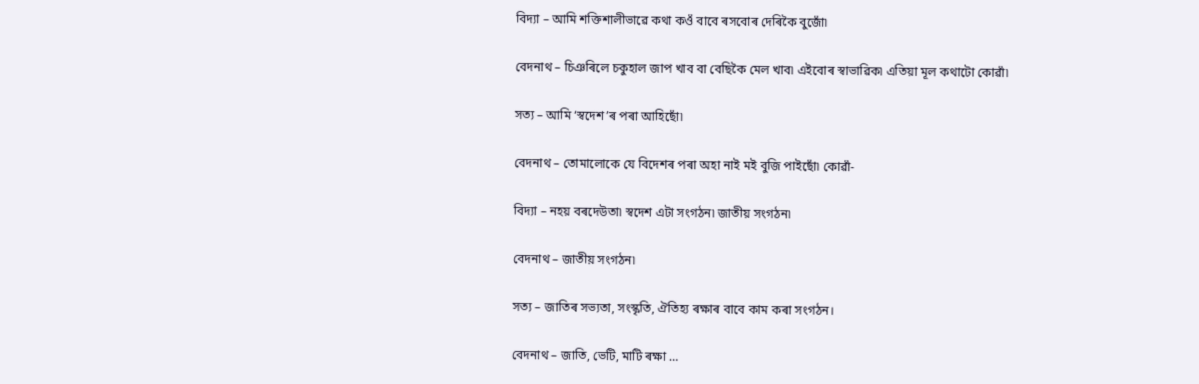বিদ্যা – আমি শক্তিশালীভাৱে কথা কওঁ বাবে ৰসবোৰ দেৰিকৈ বুজোঁ৷

বেদনাথ – চিঞৰিলে চকুহাল জাপ খাব বা বেছিকৈ মেল খাব৷ এইবোৰ স্বাভাৱিক৷ এতিয়া মূল কথাটো কোৱাঁ৷

সত্য – আমি ‘স্বদেশ’ৰ পৰা আহিছোঁ৷

বেদনাথ – তোমালোকে যে বিদেশৰ পৰা অহা নাই মই বুজি পাইছোঁ৷ কোৱাঁ-

বিদ্যা – নহয় বৰদেউতা৷ স্বদেশ এটা সংগঠন৷ জাতীয় সংগঠন৷

বেদনাথ – জাতীয় সংগঠন৷

সত্য – জাতিৰ সভ্যতা, সংস্কৃতি, ঐতিহ্য ৰক্ষাৰ বাবে কাম কৰা সংগঠন।

বেদনাথ – জাতি, ভেটি, মাটি ৰক্ষা …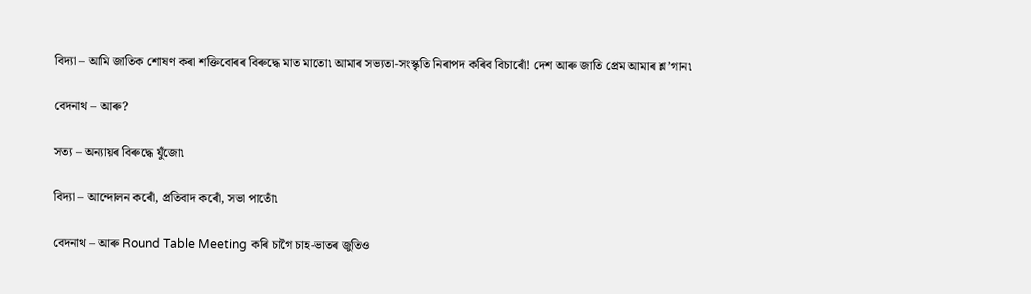বিদ্যা – আমি জাতিক শোষণ কৰা শক্তিবোৰৰ বিৰুদ্ধে মাত মাতো৷ আমাৰ সভ্যতা-সংস্কৃতি নিৰাপদ কৰিব বিচাৰোঁ! দেশ আৰু জাতি প্ৰেম আমাৰ শ্ল’গান৷

বেদনাথ – আৰু?

সত্য – অন্যায়ৰ বিৰুদ্ধে যুঁজো৷

বিদ্যা – আন্দোলন কৰোঁ, প্ৰতিবাদ কৰোঁ, সভা পাতোঁ৷

বেদনাথ – আৰু Round Table Meeting কৰি চাগৈ চাহ-ভাতৰ জুতিও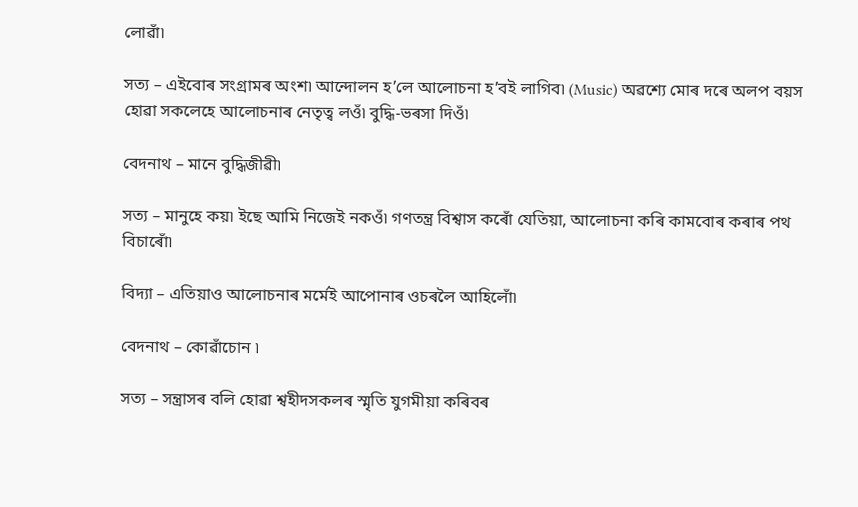লোৱাঁ৷

সত্য – এইবোৰ সংগ্ৰামৰ অংশ৷ আন্দোলন হ’লে আলোচনা হ’বই লাগিব৷ (Music) অৱশ্যে মোৰ দৰে অলপ বয়স হোৱা সকলেহে আলোচনাৰ নেতৃত্ব লওঁ৷ বুদ্ধি-ভৰসা দিওঁ৷

বেদনাথ – মানে বুদ্ধিজীৱী৷

সত্য – মানুহে কয়৷ ইছে আমি নিজেই নকওঁ৷ গণতন্ত্ৰ বিশ্বাস কৰোঁ যেতিয়া, আলোচনা কৰি কামবোৰ কৰাৰ পথ বিচাৰোঁ৷

বিদ্যা – এতিয়াও আলোচনাৰ মৰ্মেই আপোনাৰ ওচৰলৈ আহিলোঁ৷

বেদনাথ – কোৱাঁচোন ৷

সত্য – সন্ত্ৰাসৰ বলি হোৱা শ্বহীদসকলৰ স্মৃতি যুগমীয়া কৰিবৰ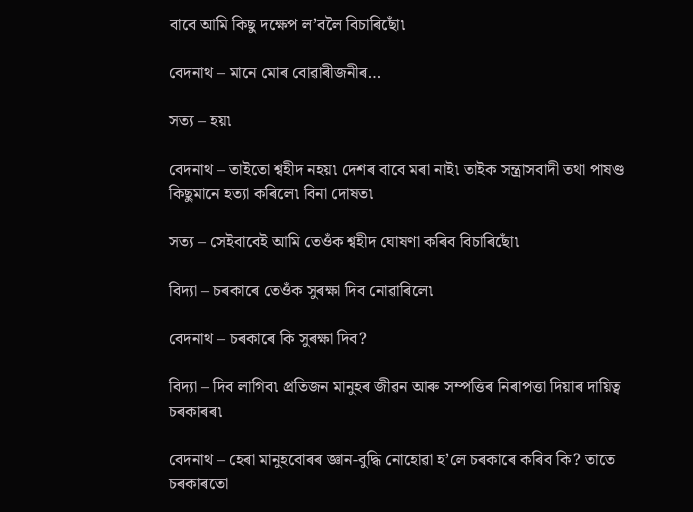বাবে আমি কিছু দক্ষেপ ল’বলৈ বিচাৰিছোঁ৷

বেদনাথ – মানে মোৰ বোৱাৰীজনীৰ…

সত্য – হয়৷

বেদনাথ – তাইতো শ্বহীদ নহয়৷ দেশৰ বাবে মৰা নাই৷ তাইক সন্ত্ৰাসবাদী তথা পাষণ্ড কিছুমানে হত্যা কৰিলে৷ বিনা দোষত৷

সত্য – সেইবাবেই আমি তেওঁক শ্বহীদ ঘোষণা কৰিব বিচাৰিছোঁ৷

বিদ্যা – চৰকাৰে তেওঁক সুৰক্ষা দিব নোৱাৰিলে৷

বেদনাথ – চৰকাৰে কি সুৰক্ষা দিব?

বিদ্যা – দিব লাগিব৷ প্ৰতিজন মানুহৰ জীৱন আৰু সম্পত্তিৰ নিৰাপত্তা দিয়াৰ দায়িত্ব চৰকাৰৰ৷

বেদনাথ – হেৰা মানুহবোৰৰ জ্ঞান-বুদ্ধি নোহোৱা হ’লে চৰকাৰে কৰিব কি? তাতে চৰকাৰতো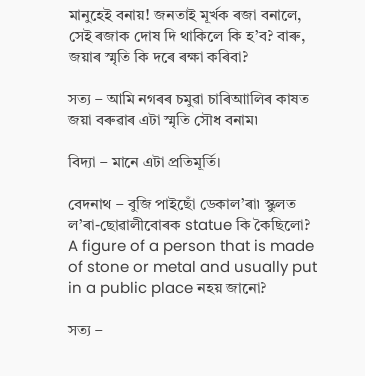মানুহেই বনায়! জনতাই মূৰ্খক ৰজা বনালে, সেই ৰজাক দোষ দি থাকিলে কি হ’ব? বাৰু, জয়াৰ স্মৃতি কি দৰে ৰক্ষা কৰিবা?

সত্য – আমি নগৰৰ চমুৱা চাৰিআালিৰ কাষত জয়া বৰুৱাৰ এটা স্মৃতি সৌধ বনাম৷

বিদ্যা – মানে এটা প্ৰতিমূৰ্তি।

বেদনাথ – বুজি পাইছোঁ ডেকাল’ৰা৷ স্কুলত ল’ৰা-ছোৱালীবোৰক statue কি কৈছিলো? A figure of a person that is made of stone or metal and usually put in a public place নহয় জানো?

সত্য –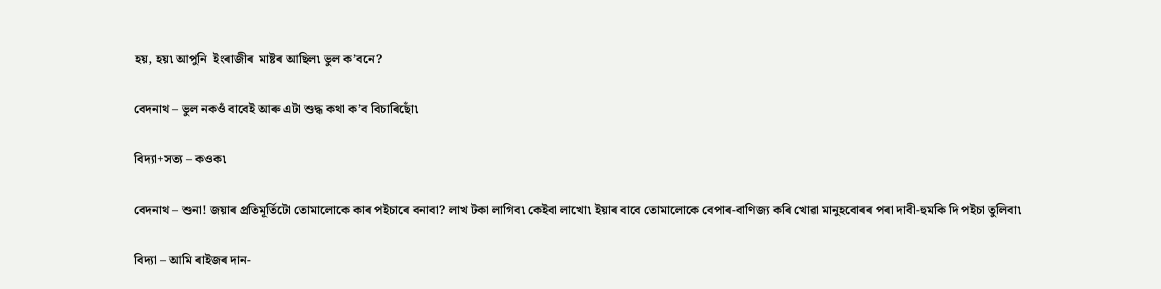হয়, হয়৷ আপুনি  ইংৰাজীৰ  মাষ্টৰ আছিল৷ ভুল ক’বনে?

বেদনাথ – ভুল নকওঁ বাবেই আৰু এটা শুদ্ধ কথা ক’ব বিচাৰিছোঁ৷

বিদ্যা+সত্য – কওক৷

বেদনাথ – শুনা! জয়াৰ প্ৰতিমূৰ্তিটো তোমালোকে কাৰ পইচাৰে বনাবা? লাখ টকা লাগিব৷ কেইবা লাখো৷ ইয়াৰ বাবে তোমালোকে বেপাৰ-বাণিজ্য কৰি খোৱা মানুহবোৰৰ পৰা দাবী-হুমকি দি পইচা তুলিবা৷

বিদ্যা – আমি ৰাইজৰ দান-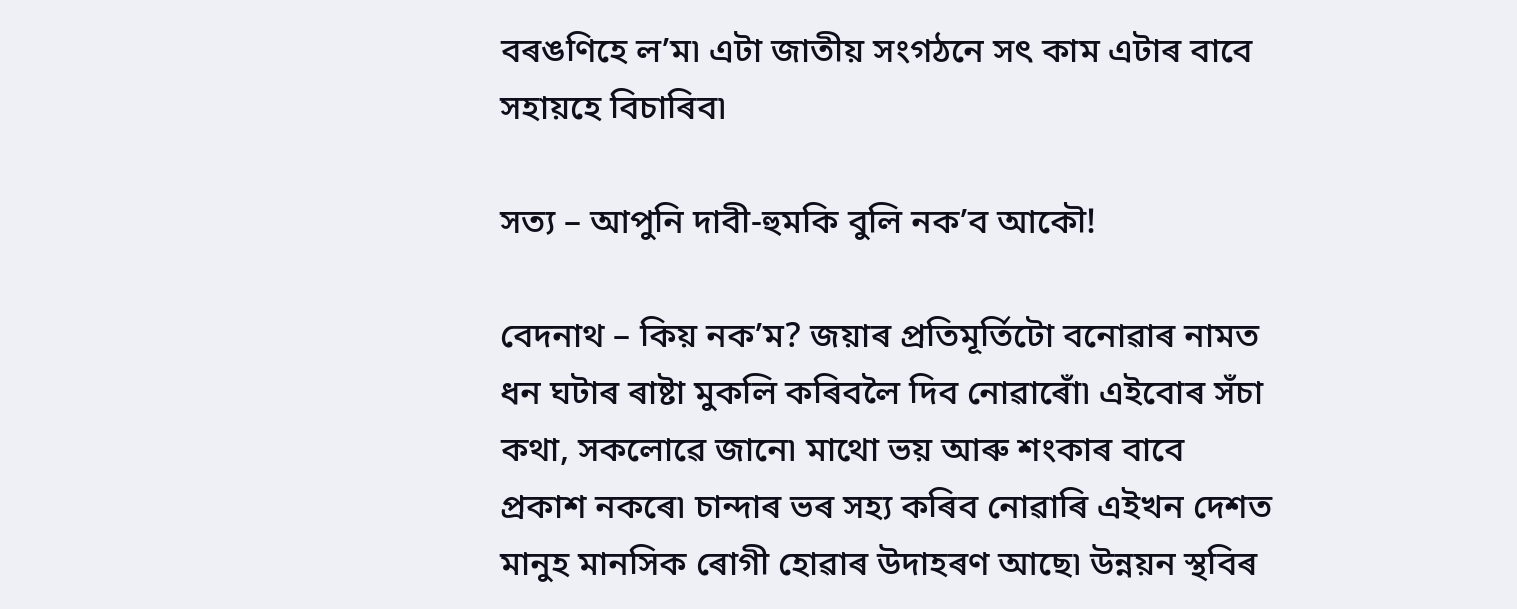বৰঙণিহে ল’ম৷ এটা জাতীয় সংগঠনে সৎ কাম এটাৰ বাবে সহায়হে বিচাৰিব৷

সত্য – আপুনি দাবী-হুমকি বুলি নক’ব আকৌ!

বেদনাথ – কিয় নক’ম? জয়াৰ প্ৰতিমূৰ্তিটো বনোৱাৰ নামত ধন ঘটাৰ ৰাষ্টা মুকলি কৰিবলৈ দিব নোৱাৰোঁ৷ এইবোৰ সঁচা কথা, সকলোৱে জানে৷ মাথো ভয় আৰু শংকাৰ বাবে প্ৰকাশ নকৰে৷ চান্দাৰ ভৰ সহ্য কৰিব নোৱাৰি এইখন দেশত মানুহ মানসিক ৰোগী হোৱাৰ উদাহৰণ আছে৷ উন্নয়ন স্থবিৰ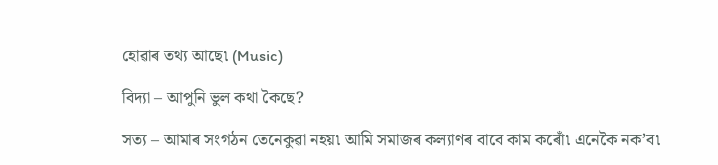হোৱাৰ তথ্য আছে৷ (Music)

বিদ্যা – আপুনি ভুল কথা কৈছে?

সত্য – আমাৰ সংগঠন তেনেকুৱা নহয়৷ আমি সমাজৰ কল্যাণৰ বাবে কাম কৰোঁ৷ এনেকৈ নক’ব৷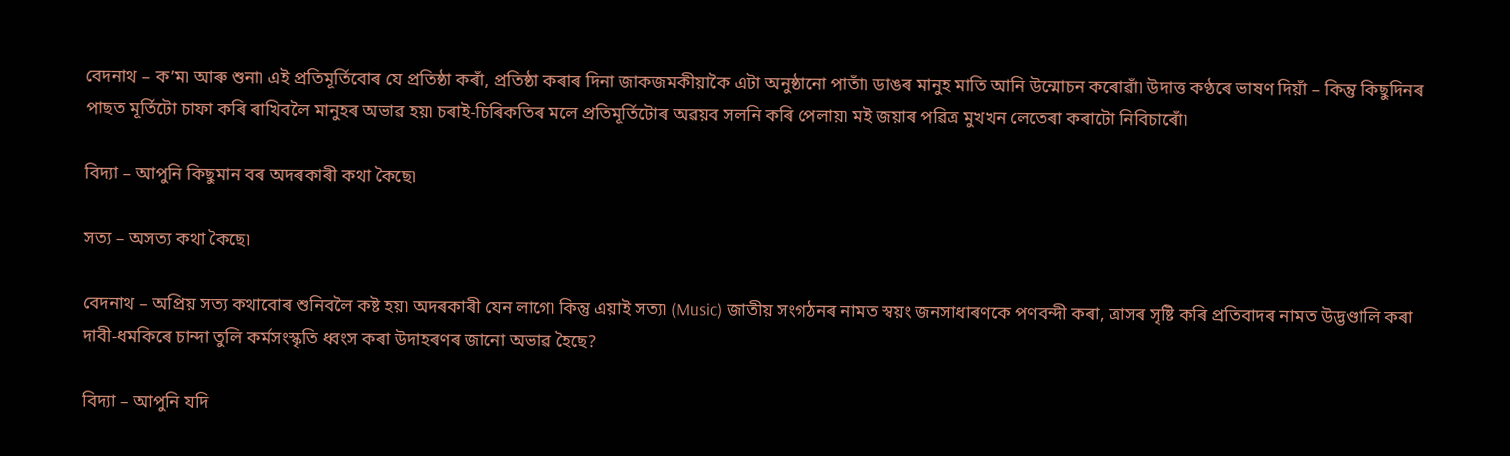বেদনাথ – ক’ম৷ আৰু শুনা৷ এই প্ৰতিমূৰ্তিবোৰ যে প্ৰতিষ্ঠা কৰাঁ, প্ৰতিষ্ঠা কৰাৰ দিনা জাকজমকীয়াকৈ এটা অনুষ্ঠানো পাতাঁ৷ ডাঙৰ মানুহ মাতি আনি উন্মোচন কৰোৱাঁ৷ উদাত্ত কণ্ঠৰে ভাষণ দিয়াঁ – কিন্তু কিছুদিনৰ পাছত মূৰ্তিটো চাফা কৰি ৰাখিবলৈ মানুহৰ অভাৱ হয়৷ চৰাই-চিৰিকতিৰ মলে প্ৰতিমূৰ্তিটোৰ অৱয়ব সলনি কৰি পেলায়৷ মই জয়াৰ পৱিত্ৰ মুখখন লেতেৰা কৰাটো নিবিচাৰোঁ৷

বিদ্যা – আপুনি কিছুমান বৰ অদৰকাৰী কথা কৈছে৷

সত্য – অসত্য কথা কৈছে৷

বেদনাথ – অপ্ৰিয় সত্য কথাবোৰ শুনিবলৈ কষ্ট হয়৷ অদৰকাৰী যেন লাগে৷ কিন্তু এয়াই সত্য৷ (Music) জাতীয় সংগঠনৰ নামত স্বয়ং জনসাধাৰণকে পণবন্দী কৰা, ত্ৰাসৰ সৃষ্টি কৰি প্ৰতিবাদৰ নামত উদ্ভণ্ডালি কৰা দাবী-ধমকিৰে চান্দা তুলি কৰ্মসংস্কৃতি ধ্বংস কৰা উদাহৰণৰ জানো অভাৱ হৈছে?

বিদ্যা – আপুনি যদি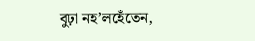বুঢ়া নহ’লহেঁতেন,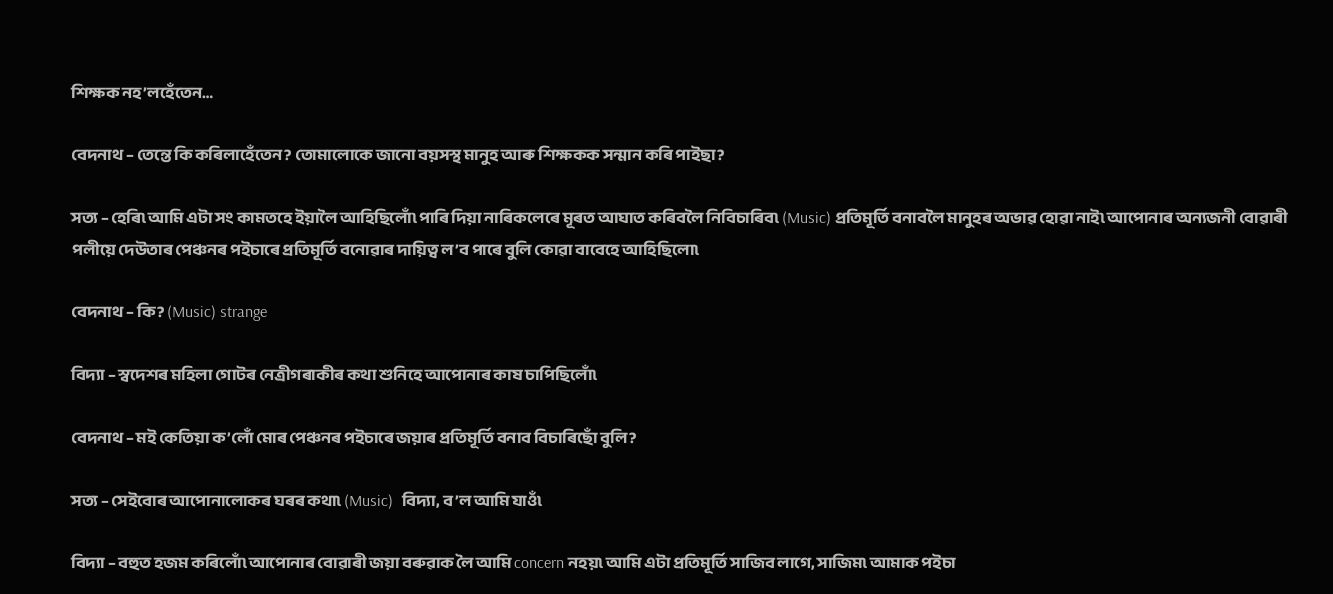শিক্ষক নহ’লহেঁতেন…

বেদনাথ – তেন্তে কি কৰিলাহেঁতেন? তোমালোকে জানো বয়সস্থ মানুহ আৰু শিক্ষকক সন্মান কৰি পাইছা?

সত্য – হেৰি৷ আমি এটা সং কামতহে ইয়ালৈ আহিছিলোঁ৷ পাৰি দিয়া নাৰিকলেৰে মূৰত আঘাত কৰিবলৈ নিবিচাৰিব৷ (Music) প্ৰতিমূৰ্তি বনাবলৈ মানুহৰ অভাৱ হোৱা নাই৷ আপোনাৰ অন্যজনী বোৱাৰী পলীয়ে দেউতাৰ পেঞ্চনৰ পইচাৰে প্ৰতিমূৰ্তি বনোৱাৰ দায়িত্ব ল’ব পাৰে বুলি কোৱা বাবেহে আহিছিলো৷

বেদনাথ – কি? (Music) strange

বিদ্যা – স্বদেশৰ মহিলা গোটৰ নেত্ৰীগৰাকীৰ কথা শুনিহে আপোনাৰ কাষ চাপিছিলোঁ৷

বেদনাথ – মই কেতিয়া ক’লোঁ মোৰ পেঞ্চনৰ পইচাৰে জয়াৰ প্ৰতিমূৰ্তি বনাব বিচাৰিছোঁ বুলি?

সত্য – সেইবোৰ আপোনালোকৰ ঘৰৰ কথা৷ (Music)  বিদ্যা, ব’ল আমি যাওঁ৷

বিদ্যা – বহুত হজম কৰিলোঁ৷ আপোনাৰ বোৱাৰী জয়া বৰুৱাক লৈ আমি concern নহয়৷ আমি এটা প্ৰতিমূৰ্তি সাজিব লাগে, সাজিম৷ আমাক পইচা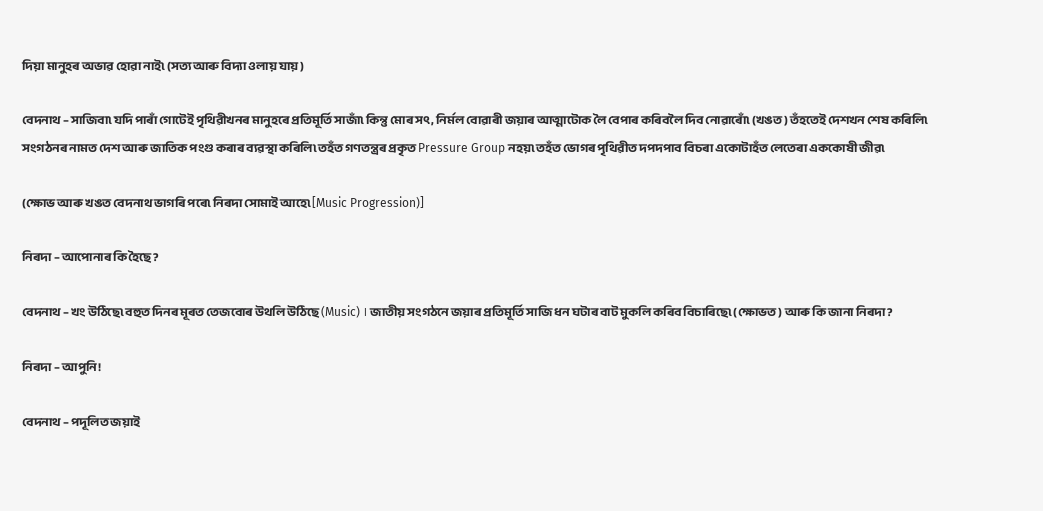দিয়া মানুহৰ অভাৱ হোৱা নাই৷ (সত্য আৰু বিদ্যা ওলায় যায়)

বেদনাথ – সাজিবা৷ যদি পাৰাঁ গোটেই পৃথিৱীখনৰ মানুহৰে প্ৰতিমূৰ্তি সাজাঁ৷ কিন্তু মোৰ সৎ, নিৰ্মল বোৱাৰী জয়াৰ আত্মাটোক লৈ বেপাৰ কৰিবলৈ দিব নোৱাৰোঁ৷ (খঙত) তঁহতেই দেশখন শেষ কৰিলি৷ সংগঠনৰ নামত দেশ আৰু জাতিক পংগু কৰাৰ ব্যৱস্থা কৰিলি৷ তহঁত গণতন্ত্ৰৰ প্ৰকৃত Pressure Group নহয়৷ তহঁত ভোগৰ পৃথিৱীত দপদপাব বিচৰা একোটাহঁত লেতেৰা এককোষী জীৱ৷

(ক্ষোভ আৰু খঙত বেদনাথ ভাগৰি পৰে৷ নিৰদা সোমাই আহে৷ [Music Progression)]

নিৰদা – আপোনাৰ কি হৈছে?

বেদনাথ – খং উঠিছে৷ বহুত দিনৰ মূৰত তেজবোৰ উথলি উঠিছে (Music) । জাতীয় সংগঠনে জয়াৰ প্ৰতিমূৰ্তি সাজি ধন ঘটাৰ বাট মুকলি কৰিব বিচাৰিছে৷ (ক্ষোভত) আৰু কি জানা নিৰদা?

নিৰদা – আপুনি!

বেদনাথ – পদূলিত জয়াই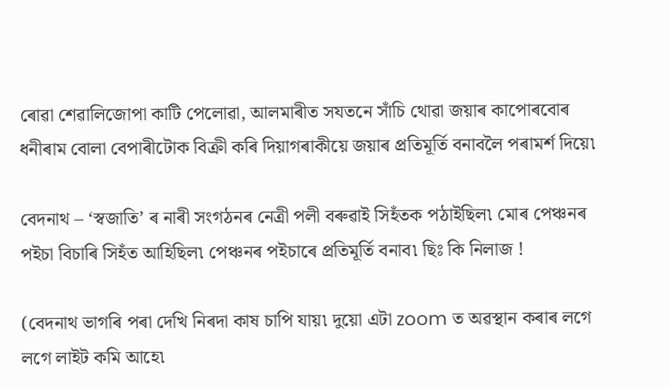ৰোৱা শেৱালিজোপা কাটি পেলোৱা, আলমাৰীত সযতনে সাঁচি থোৱা জয়াৰ কাপোৰবোৰ ধনীৰাম বোলা বেপাৰীটোক বিক্ৰী কৰি দিয়াগৰাকীয়ে জয়াৰ প্ৰতিমূৰ্তি বনাবলৈ পৰামৰ্শ দিয়ে৷

বেদনাথ – ‘স্বজাতি’ ৰ নাৰী সংগঠনৰ নেত্ৰী পলী বৰুৱাই সিহঁতক পঠাইছিল৷ মোৰ পেঞ্চনৰ পইচা বিচাৰি সিহঁত আহিছিল৷ পেঞ্চনৰ পইচাৰে প্ৰতিমূৰ্তি বনাব৷ ছিঃ কি নিলাজ !

(বেদনাথ ভাগৰি পৰা দেখি নিৰদা কাষ চাপি যায়৷ দুয়ো এটা zoom ত অৱস্থান কৰাৰ লগে লগে লাইট কমি আহে৷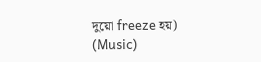দুয়ো freeze হয়) (Music)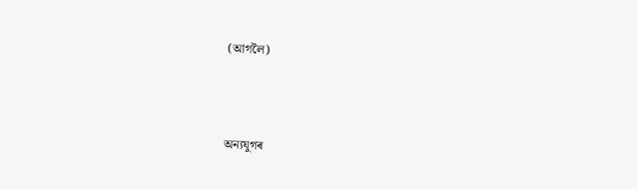(আগলৈ)



অন্যযুগৰ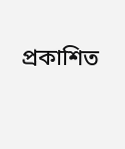প্ৰকাশিত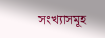সংখ্যাসমূহ